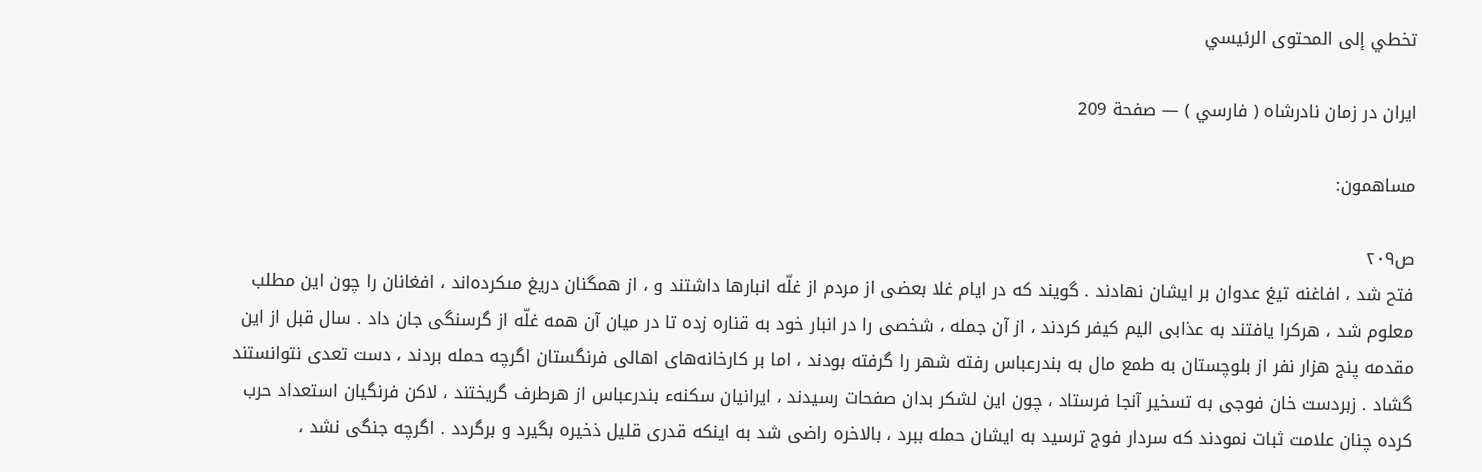تخطي إلى المحتوى الرئيسي

ايران در زمان نادرشاه ( فارسي ) — صفحة 209

مساهمون:

ص٢٠٩
فتح شد ، افاغنه تيغ عدوان بر ايشان نهادند . گويند كه در ايام غلا بعضى از مردم از غلّه انبارها داشتند و ، از همگنان دريغ مىكرده‌اند ، افغانان را چون اين مطلب معلوم شد ، هركرا يافتند به عذابى اليم كيفر كردند ، از آن جمله ، شخصى را در انبار خود به قناره زده تا در ميان آن همه غلّه از گرسنگى جان داد . سال قبل از اين مقدمه پنج هزار نفر از بلوچستان به طمع مال به بندرعباس رفته شهر را گرفته بودند ، اما بر كارخانه‌هاى اهالى فرنگستان اگرچه حمله بردند ، دست تعدى نتوانستند گشاد . زبردست خان فوجى به تسخير آنجا فرستاد ، چون اين لشكر بدان صفحات رسيدند ، ايرانيان سكنهء بندرعباس از هرطرف گريختند ، لاكن فرنگيان استعداد حرب كرده چنان علامت ثبات نمودند كه سردار فوج ترسيد به ايشان حمله ببرد ، بالاخره راضى شد به اينكه قدرى قليل ذخيره بگيرد و برگردد . اگرچه جنگى نشد ،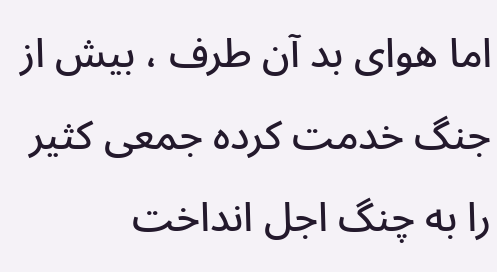اما هواى بد آن طرف ، بيش از جنگ خدمت كرده جمعى كثير را به چنگ اجل انداخت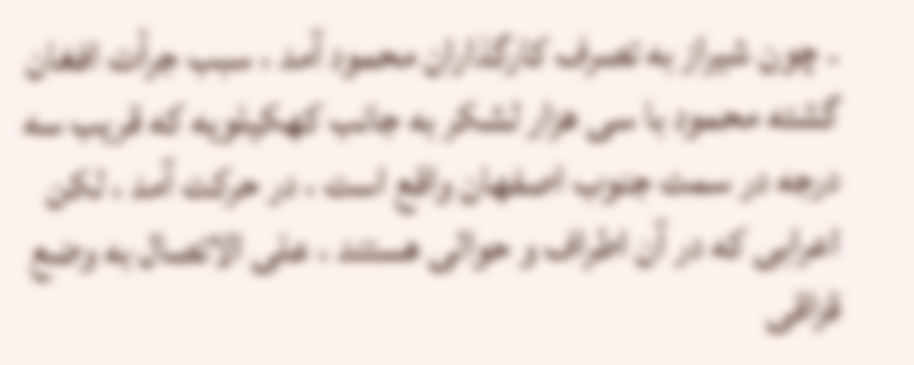. چون شيراز به تصرف كارگذاران محمود آمد ، سبب جرأت افغان گشته محمود با سى هزار لشكر به جانب كهكيلويه كه قريب سه درجه در سمت جنوب اصفهان واقع است ، در حركت آمد ، لكن اعرابى كه در آن اطراف و حوالى هستند ، على الاتصال به وضع قزاقى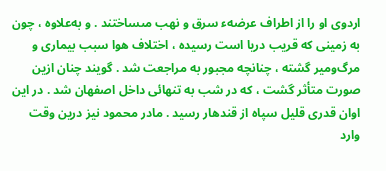اردوى او را از اطراف عرضهء سرق و نهب مىساختند . و به‌علاوه ، چون به زمينى كه قريب دريا است رسيده ، اختلاف هوا سبب بيمارى و مرگ‌ومير گشته ، چنانچه مجبور به مراجعت شد . گويند چنان ازين صورت متأثر گشت ، كه در شب به تنهائى داخل اصفهان شد . در اين اوان قدرى قليل سپاه از قندهار رسيد . مادر محمود نيز درين وقت وارد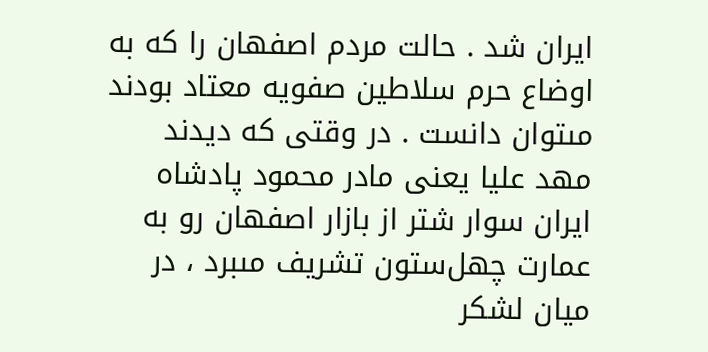ايران شد . حالت مردم اصفهان را كه به اوضاع حرم سلاطين صفويه معتاد بودند مىتوان دانست . در وقتى كه ديدند مهد عليا يعنى مادر محمود پادشاه ايران سوار شتر از بازار اصفهان رو به عمارت چهل‌ستون تشريف مىبرد ، در ميان لشكر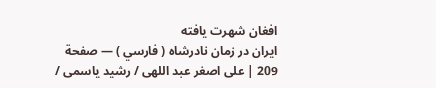افغان شهرت يافته
ايران در زمان نادرشاه ( فارسي ) — صفحة 209 | على اصغر عبد اللهى / رشيد ياسمى /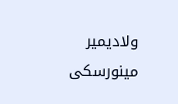ولاديمير مينورسكى